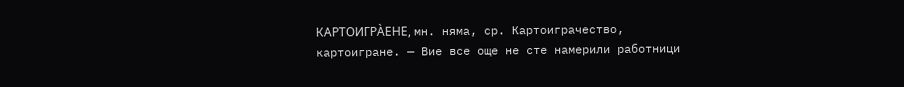КАРТОИГРА̀ЕНЕ, мн. няма, ср. Картоиграчество, картоигране. — Вие все още не сте намерили работници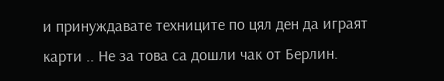и принуждавате техниците по цял ден да играят карти .. Не за това са дошли чак от Берлин.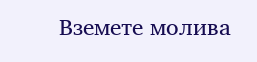Вземете молива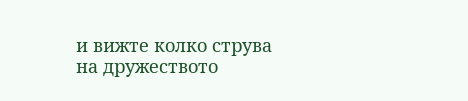и вижте колко струва на дружеството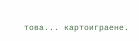това... картоиграене.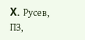X. Русев, ПЗ,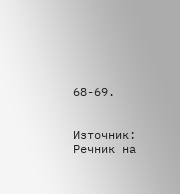68-69.


Източник: Речник на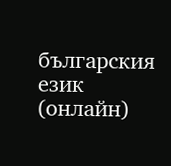българския език (онлайн)